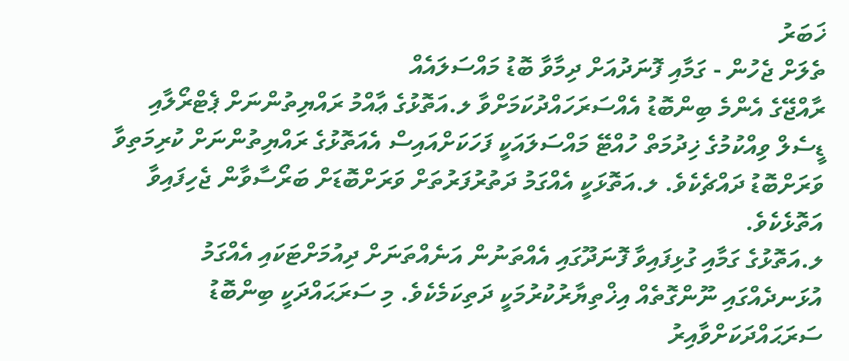ޚަބަރު
ތެލަށް ޖެހުން - ގަމާއި ފޮނަދުއަށް ދިމާވާ ބޮޑު މައްސަލައެއް
ރާއްޖޭގެ އެންމެ ބިންބޮޑު އެއްސަރަހައްދުކަމަށްވާ ލ.އަތޮޅުގެ ޢާއްމު ރައްޔިތުންނަށް ޕެޓްރޯލާއި ޑީސެލް ވިއްކުމުގެ ޚިދުމަތް ހުއްޓޭ މައްސަލައަކީ ފަހަކަށްއައިސް އެއަތޮޅުގެ ރައްޔިތުންނަށް ކުރިމަތިވާ ވަރަށްބޮޑު ދައްޗެކެވެ. ލ.އަތޮޅަކީ އެއްގަމު ދަތުރުފަރުތަށް ވަރަށްބޮޑަށް ބަރޯސާވާން ޖެހިފައިވާ އަތޮޅެކެވެ.
ލ.އަތޮޅުގެ ގަމާއި ގުޅިފައިވާ ފޮނަދޫގައި އެއްތަނުން އަނެއްތަނަށް ދިއުމަށްޓަކައި އެއްގަމު އުޅަނދެއްގައި ނޫންގޮތެއް އިޚްތިޔާރުކުރުމަކީ ދަތިކަމެކެވެ. މި ސަރަޙައްދަކީ ބިންބޮޑު ސަރަޙައްދަކަށްވާއިރު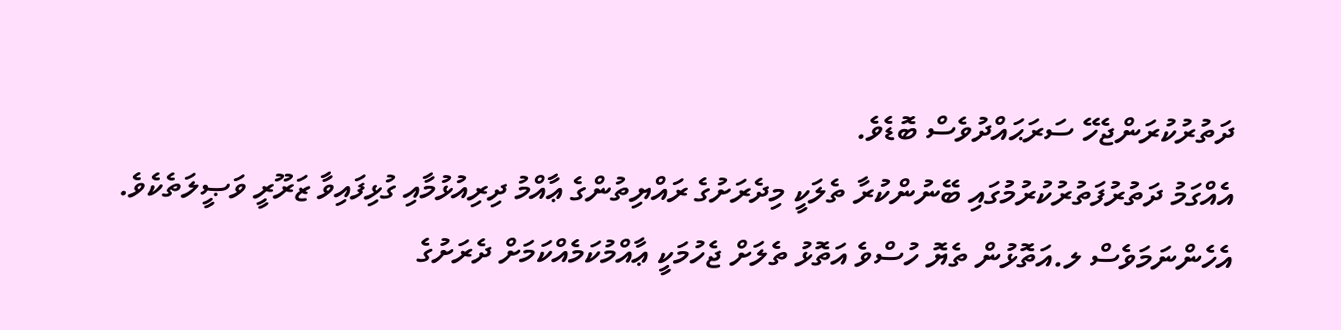ދަތުރުކުރަންޖެހޭ ސަރަޙައްދުވެސް ބޮޑެވެ.
އެއްގަމު ދަތުރުފަތުރުކުރުމުގައި ބޭނުންކުރާ ތެލަކީ މިދެރަށުގެ ރައްޔިތުންގެ ޢާއްމު ދިރިއުޅުމާއި ގުޅިފައިވާ ޒަރޫރީ ވަޞީލަތެކެވެ. އެހެންނަމަވެސް ލ.އަތޮޅުން ތެޔޮ ހުސްވެ އަތޮޅު ތެލަށް ޖެހުމަކީ ޢާއްމުކަމެއްކަމަށް ދެރަށުގެ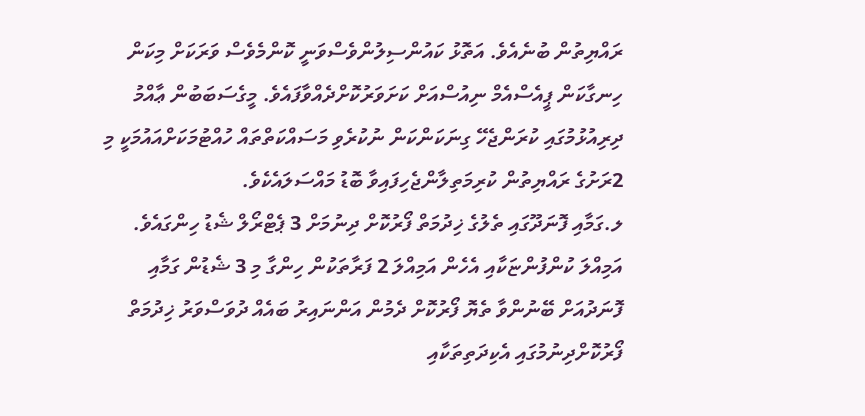ރައްޔިތުން ބުނެއެވެ. އަތޮޅު ކައުންސިލުންވެސްވަނީ ކޮންމެވެސް ވަރަކަށް މިކަން ހިނގާކަން ޕީއެސްއެމް ނިއުސްއަށް ކަށަވަރުކޮށްދެއްވާފައެވެ. މީގެސަބަބުން ޢާއްމު ދިރިއުޅުމުގައި ކުރަންޖެހޭ ގިނަކަންކަން ނުކުރެވި މަސައްކަތްތައް ހުއްޓުމަކަށްއައުމަކީ މި 2ރަށުގެ ރައްޔިތުން ކުރިމަތިލާންޖެހިފައިވާ ބޮޑު މައްސަލައެކެވެ.
ލ.ގަމާއި ފޮނަދޫގައި ތެލުގެ ޚިދުމަތް ފޯރުކޮށް ދިނުމަށް 3 ޕެޓްރޯލް ޝެޑު ހިންގައެވެ. އަމިއްލަ ކުންފުންޏަކާއި އެހެން އަމިއްލަ 2 ފަރާތަކުން ހިންގާ މި 3 ޝެޑުން ގަމާއި ފޮނަދުއަށް ބޭނުންވާ ތެޔޮ ފޯރުކޮށް ދެމުން އަންނައިރު ބައެއް ދުވަސްވަރު ޚިދުމަތް ފޯރުކޮށްދިނުމުގައި އެކިދަތިތަކާއި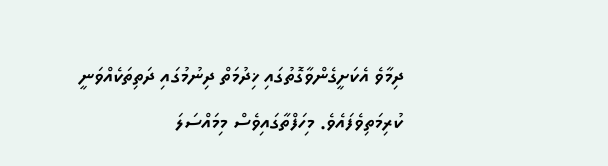ދިމާވެ އެކަށީގެންވާގޮތުގައި ޚިދުމަތް ދިނުމުގައި ދަތިތަކެއްވަނީ ކުރިމަތިވެފައެވެ. މިހަފްތާގައިވެސް މިމައްސަލަ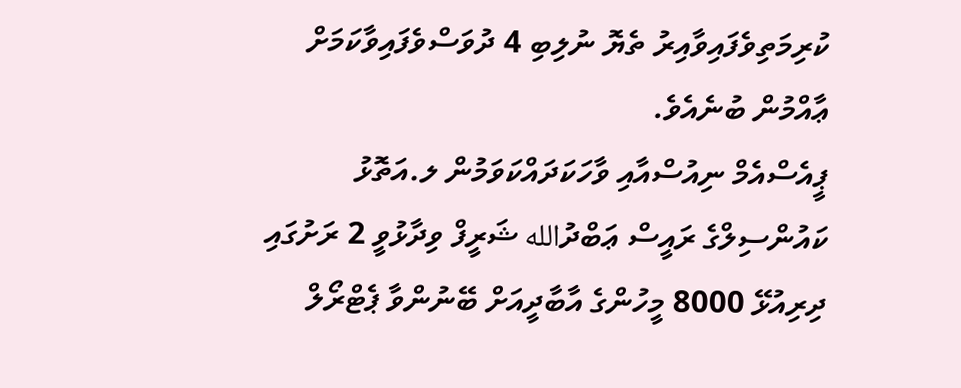ކުރިމަތިވެފައިވާއިރު ތެޔޮ ނުލިބި 4 ދުވަސްވެފައިވާކަމަށް ޢާއްމުން ބުނެއެވެ.
ޕީއެސްއެމް ނިއުސްއާއި ވާހަކަދައްކަވަމުން ލ.އަތޮޅު ކައުންސިލްގެ ރައީސް ޢަބްދުالله ޝަރީފް ވިދާޅުވީ 2 ރަށުގައި ދިރިއުޅޭ 8000 މީހުންގެ އާބާދީއަށް ބޭނުންވާ ޕެޓްރޯލް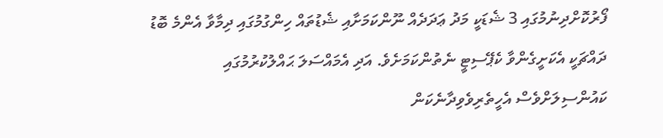ފޯރުކޮށްދިނުމުގައި 3 ޝެޑަކީ މަދު ޢަދަދެއް ނޫންކަމަށާއި ޝެޑުތައް ހިންގުމުގައި ދިމާވާ އެންމެ ބޮޑު ދައްޗަކީ އެކަށީގެންވާ ކެޕޭސިޓީ ނެތުންކަމަށެވެ. އަދި އެމައްސަލަ ޙައްލުކުރުމުގައި ކައުންސިލަށްވެސް އެހީތެރިވެވިދާނެކަން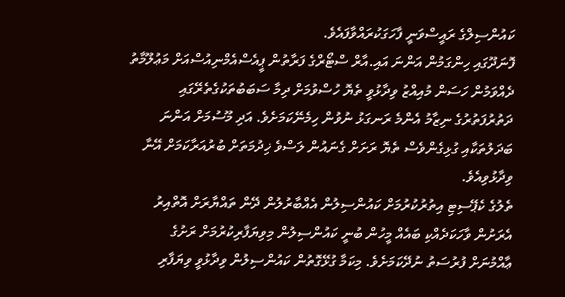ކައުންސިލްގެ ރައީސްވަނީ ފާހަގަކުރައްވާފައެވެ.
ފޮނަދޫގައި ހިންގަމުން އަންނަ އައި.އާރް ސްޓޯރްގެ ފަރާތުން ޕީއެސްއެމްނިއުސްއަށް މަޢުލޫމާތު ދެއްވަމުން ހަސަން މުއިއްޒު ވިދާޅުވީ ތެޔޮ ހުސްވުމަށް ދިމާ ސަބަބުތަކުގެތެރޭގައި ދަތުރުފަތުރުގެ ނިޒާމު އެންމެ ރަނގަޅު ނުވުން ހިމެނޭކަމަށެވެ. އަދި މޫސުމަށް އަންނަ ބަދަލުތަކާއި ގުޅިގެންވެސް ތެޔޮ ރަށަށް ގެނައުން ލަސްވެ ޚިދުމަތަށް ބުރުއަރާކަމަށް އޭނާ ވިދާޅުވިއެވެ.
ތެލުގެ ކެޕޭސިޓި އިތުރުކުރުމަށް ކައުންސިލުން އެއްބާރުލުން ދޭން ތައްޔާރަށް އޮތްއިރު އެރަށުން ވާހަކަދެއްކި ބައެއް މީހުން ބުނީ ކައުންސިލުން މިވިޔަފާރިކުރުމަށް ރަށުގެ ޢާއްމުނަށް ފުރުސަތު ނުދޭކަމަށެވެ. މިކަމާ ގުޅޭގޮތުން ކައުންސިލުން ވިދާޅުވީ ވިޔަފާރި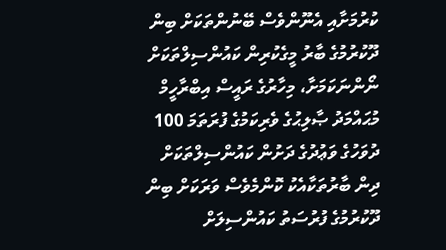ކުރުމަށާއި އެނޫންވެސް ބޭނުންތަކަށް ބިން ދޫކުރުމުގެ ބާރު މީގެކުރިން ކައުންސިލްތަކަށް ނޯންނަކަމަށާ، މިހާރުގެ ރައީސް އިބްރާހީމް މުޙައްމަދު ޞާލިޙުގެ ވެރިކަމުގެ ފުރަތަމަ 100 ދުވަހުގެ ވަޢުދުގެ ދަށުން ކައުންސިލްތަކަށް ދިން ބާރުތަކާއެކު ކޮންމެވެސް ވަރަކަށް ބިން ދޫކުރުމުގެ ފުރުސަތު ކައުންސިލަށް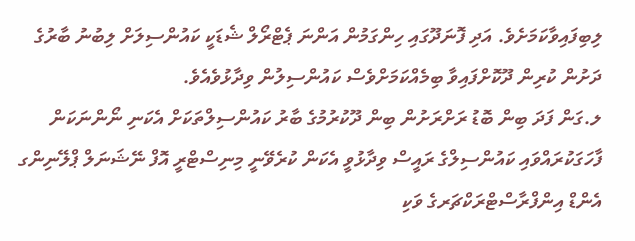ލިބިފައިވާކަމަށެވެ. އަދި ފޮނަދޫގައި ހިންގަމުން އަންނަ ޕެޓްރޯލް ޝެޑަކީ ކައުންސިލަށް ލިބުނު ބާރުގެ ދަށުން ކުރިން ދޫކޮށްފައިވާ ބިމެއްކަމަށްވެސް ކައުންސިލުން ވިދާޅުވެއެވެ.
ލ.ގަން ފަދަ ބިން ބޮޑު ރަށްރަށުން ބިން ދޫކުރުމުގެ ބާރު ކައުންސިލްތަކަށް އެކަނި ނޯންނަކަން ފާހަގަކުރައްވައި ކައުންސިލްގެ ރައީސް ވިދާޅުވީ އެކަން ކުރެވޭނީ މިނިސްޓްރީ އޮފް ނޭޝަނަލް ޕްލޭނިންގ އެންޑް އިންފްރާސްޓްރަކްޗަރގެ ވަކި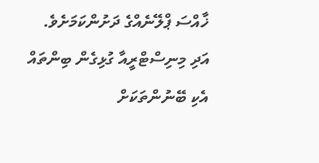ޚާއްސަ ޕްލޭނެއްގެ ދަށުންކަމަށެވެ. އަދި މިނިސްޓްރީއާ ގުޅިގެން ބިންތައް އެކި ބޭނުންތަކަށް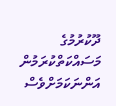ދޫކުރުމުގެ މަސައްކަތްކުރަމުން އަންނަކަމަށްވެސް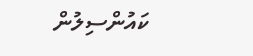ކައުންސިލުން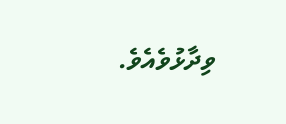ވިދާޅުވެއެވެ.